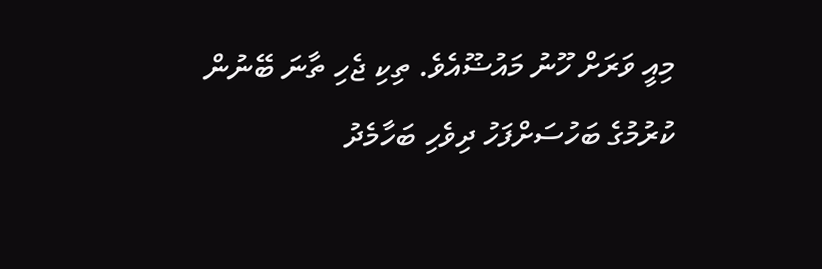މިއީ ވަރަށް ހޫނު މައުޟޫއެވެ. ތިކި ޖެހި ތާނަ ބޭނުން ކުރުމުގެ ބަހުސަށްފަހު ދިވެހި ބަހާމެދު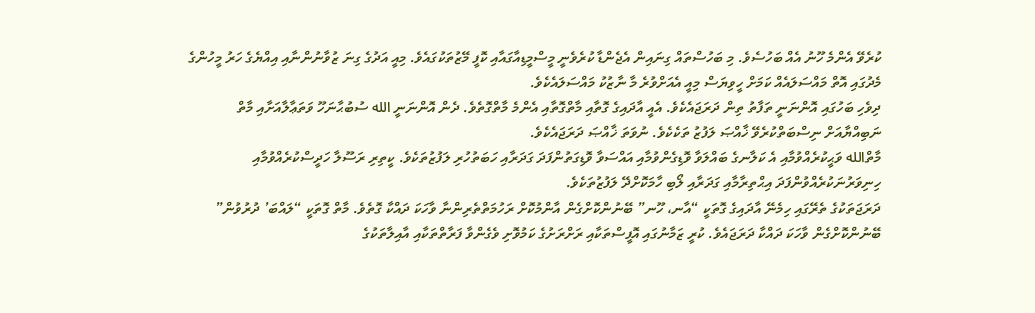ކުރެވޭ އެންމެ ހޫނު އެއް ބަހުސެވެ. މި ބަހުސްތައް ގިނައިން އެޖެންޑާ ކުރެވެނީ މީސްމީޑިއާގައާއި ކޮފީ މޭޒުތަކުގައެވެ. މިއީ އަދުގެ ގިނަ ޒުވާނުންނާއި އިއްޔެގެ ހަރު މީހުންގެ މެދުގައި އޮތް މައްސަލައެއް ކަމަށް ހީވިޔަސް މިއީ އެއަށްވުރެ މާ ނާޒުކު މައްސަލައެކެވެ.
ދިވެހި ބަހުގައި އޮންނަނީ ތަފާތު ތިން ދަރަޖައެކެވެ. އެއީ އާދައިގެ ގޮތާއި މާތްގޮތާއި އެންމެ މާތްގޮތެވެ. ދެން އޮންނަނީ الله ސުބުޙާނަހޫ ވަތަޢާލާއަށާއި މާތް ނަބިއްޔާއަށް ނިސްބަތްކުރެވޭ ޚާއްޞަ ލަފުޒު ތަކެކެވެ. ނުވަތަ ޚާއްޞަ ދަރަޖައެކެވެ.
މާތްالله ވަޙީކުރެއްވުމާއި އެ ކަލާނގެ ބައްލަވާ ވޮޑިގެންވުމާއި އައްސަވާ ވޮޑިގަތުންފަދަ ގަދަރާއި ހަބަތުހުރި ލަފުޒުތަކެވެ. ކީތިރި ރަސޫލާ ހަދީސްކުރެއްވުމާއި ހިނިވަރުނަކުރެއްވުންފަދަ އިޙްތިރާމާއި ގަދަރާއި ލޯބި ހާމަކޮށްދޭ ލަފުޒުތަކެވެ.
ދަރަޖަތަކުގެ ތެރޭގައި ހިމެނޭ އާދައިގެ ގޮތަކީ “އާނ، ހޫނ” ބޭނުންކޮށްގެން އާންމުކޮށް ރަހުމަތްތެރިންނާ ވާހަކަ ދައްކާ ގޮތެވެ. މާތް ގޮތަކީ “ލައްބަ’ ދުރުވުން” ބޭނުންކޮށްގެން ވާހަކަ ދައްކާ ދަރަޖައެވެ. ކުރީ ޒަމާނުގައި އޮފީސްތަކާއި ރަށްރަށުގެ ކަމުވޮށި ވެގެންވާ ފަރާތްތަކާއި އާއިލާތަކުގެ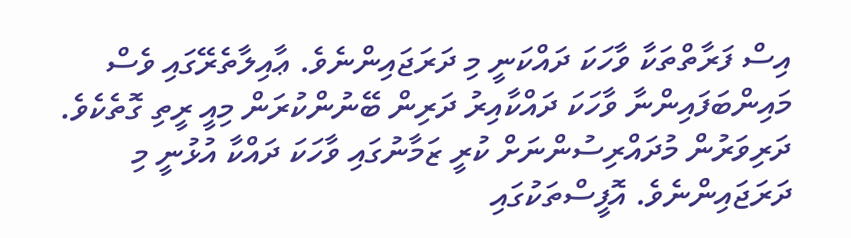އިސް ފަރާތްތަކާ ވާހަކަ ދައްކަނީ މި ދަރަޖައިންނެވެ. ޢާއިލާތެރޭގައި ވެސް މައިންބަފައިންނާ ވާހަކަ ދައްކާއިރު ދަރިން ބޭނުންކުރަން މިއީ ރީތި ގޮތެކެވެ. ދަރިވަރުން މުދައްރިސުންނަށް ކުރީ ޒަމާނުގައި ވާހަކަ ދައްކާ އުޅުނީ މި ދަރަޖައިންނެވެ. އޮފީސްތަކުގައި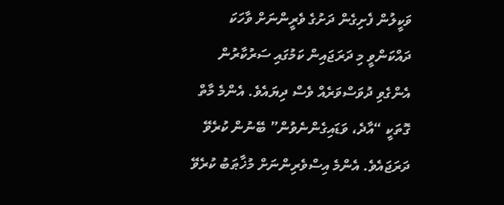ވަކީލުން ފެށިގެން ދަށުގެ ވެރީންނަށް ވާހަކަ ދައްކަންވީ މި ދަރަޖައިން ކަމުގައި ސަރުކާރުން އެންގެވި ދުވަސްވަރެއް ވެސް ދިޔައެވެ. އެންމެ މާތް ގޮތަކީ “އާދެ، ވަޑައިގެންނެވުން” ބޭނުން ކުރެވޭ ދަރަޖައެވެ. އެންމެ އިސްވެރިންނަށް މުޚާޠަބު ކުރެވޭ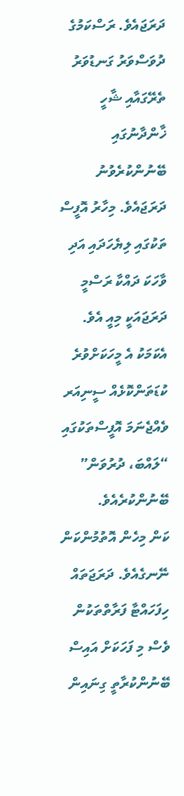ދަރަޖައެވެ. ރަސްކަމުގެ ދުވަސްވަރު ގަނޑުވަރު ތެރޭގައާއި ޝާހީ ޚާންދާނުގައި ބޭނުންކުރެވުނު ދަރަޖައެވެ. މިހާރު އޮފީސް ތަކުގައި ލިޔެހަދައި އަދި ވާހަކަ ދައްކާ ރަސްމީ ދަރަޖައަކީ މިއީ އެވެ. އެކަމަކު އެ މީހަކަށްވުރެ ކުޑަތަންކޮޅެއް ސީނިއަރ ވެއްޖެނަމަ އޮފީސްތަކުގައި “ލައްބަ، ދުރުވަން” ބޭނުންކުރެއެވެ.
ކަން މިހެން އޮތުމުންކަން ނޭނގެއެވެ. ދަރަޖަތައް ހިފަހައްޓާ ފަރާތްތަކުން ވެސް މި ފަހަކަށް އައިސް ބޭނުންކުރާތީ ގިނައިން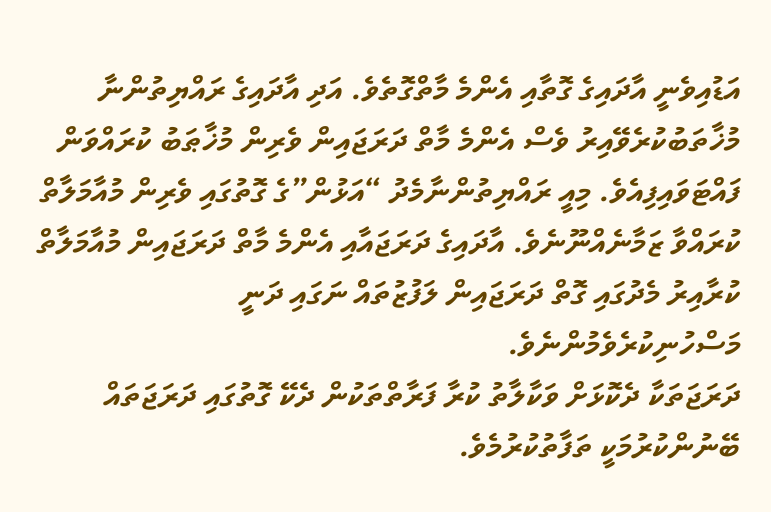އަޑުއިވެނީ އާދައިގެ ގޮތާއި އެންމެ މާތްގޮތެވެ. އަދި އާދައިގެ ރައްޔިތުންނާ މުޚާތަބުކުރެވޭއިރު ވެސް އެންމެ މާތް ދަރަޖައިން ވެރިން މުޚާޠަބު ކުރައްވަން ފައްޓަވައިފިއެވެ. މިއީ ރައްޔިތުންނާމެދު “އަޅުން”ގެ ގޮތުގައި ވެރިން މުއާމަލާތް ކުރައްވާ ޒަމާނެއްނޫނެވެ. އާދައިގެ ދަރަޖައާއި އެންމެ މާތް ދަރަޖައިން މުއާމަލާތް ކުރާއިރު މެދުގައި ގޮތް ދަރަޖައިން ލަފުޒުތައް ނަގައި ދަނީ މަސްހުނިކުރެވެމުންނެވެ.
ދަރަޖަތަކާ ދެކޮޅަށް ވަކާލާތު ކުރާ ފަރާތްތަކުން ދެކޭ ގޮތުގައި ދަރަޖަތައް ބޭނުންކުރުމަކީ ތަފާތުކުރުމެވެ.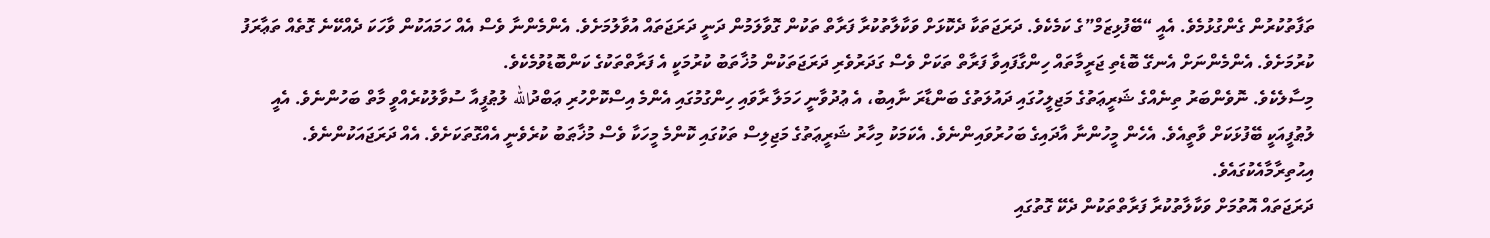ތަފާތުކުރުން ގެންގުޅުމެވެ. އެއީ “ބޭފުޅިޒަމް”ގެ ކަމެކެވެ. ދަރަޖަތަކާ ދެކޮޅަށް ވަކާލާތުކުރާ ފަރާތް ތަކުން ގޮވާލަމުން ދަނީ ދަރަޖަތައް އުވާލުމަށެވެ. އެންމެންނާ ވެސް އެއް ހަމައަކުން ވާހަކަ ދެއްކޭނެ ގޮތެއް ތަޢާރަފު ކުރުމަށެވެ. އެންމެންނަށް އެނގޭ ބޮޑެތި ޖަރީމާތައް ހިންގާފައިވާ ފަރާތް ތަކަށް ވެސް ގަދަރުވެރި ދަރަޖަތަކުން މުޚާތަބު ކުރުމަކީ އެ ފަރާތްތަކުގެ ކަންބޮޑުވުމެކެވެ.
މިސާލެކެވެ. ނޮވެންބަރު ތިނެއްގެ ޝަރީޢަތުގެ މަޖިލީހުގައި ދައުލަތުގެ ބަންޑާރަ ނާއިބު، އެ ޢުދުވާނީ ހަމަލާ ރާވައި ހިންގުމުގައި އެންމެ އިސްކޮށްހުރި ޢަބްދުالله ލުޠުފީއާ ސުވާލުކުރެއްވީ މާތް ބަހުންނެވެ. އެއީ ލުޠުފީއަކީ ބޭފުޅަކަށް ވާތީއެވެ. އެހެން މީހުންނާ އާދައިގެ ބަހުރުވައިންނެވެ. އެކަމަކު މިހާރު ޝަރީޢަތުގެ މަޖިލިސް ތަކުގައި ކޮންމެ މީހަކާ ވެސް މުޚާޠަބު ކުރެވެނީ އެއްގޮތަކަށެވެ. އެއް ދަރަޖައަކުންނެވެ. އިޙުތިރާމާއެކުގައެވެ.
ދަރަޖަތައް އޮތުމަށް ވަކާލާތުކުރާ ފަރާތްތަކުން ދެކޭ ގޮތުގައި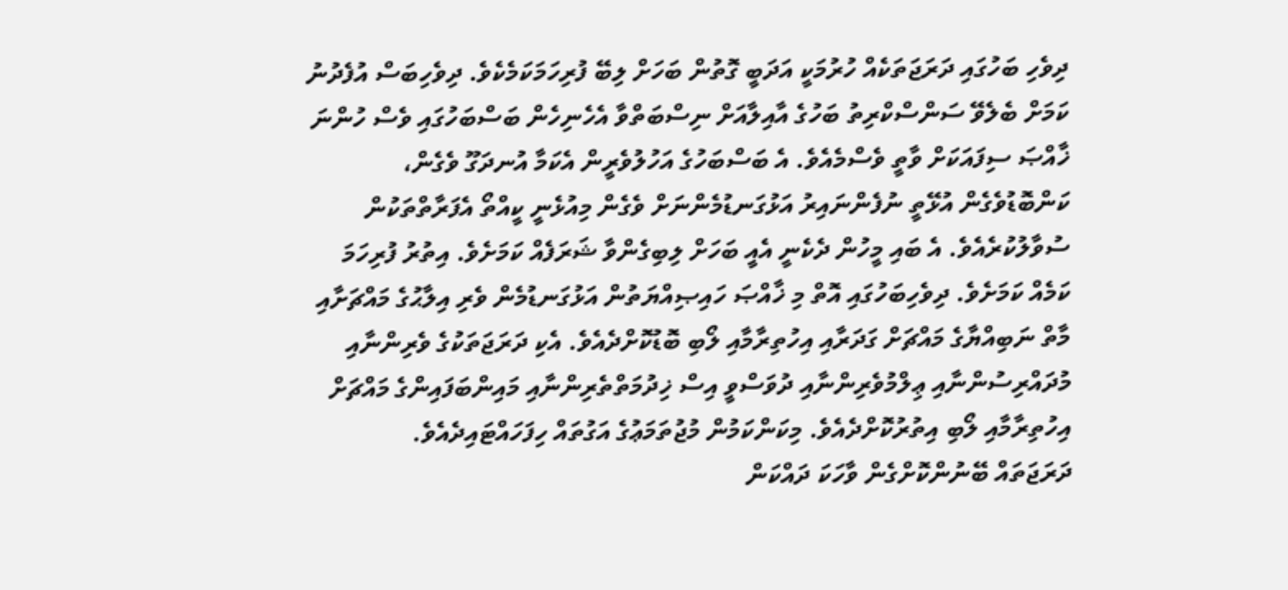ދިވެހި ބަހުގައި ދަރަޖަތަކެއް ހުރުމަކީ އަދަބީ ގޮތުން ބަހަށް ލިބޭ ފުރިހަމަކަމެކެވެ. ދިވެހިބަސް އުފެދުނު ކަމަށް ބެލެވޭ ސަންސްކްރިތު ބަހުގެ އާއިލާއަށް ނިސްބަތްވާ އެހެނިހެން ބަސްބަހުގައި ވެސް ހުންނަ ޚާއްޞަ ސިފައަކަށް ވާތީ ވެސްމެއެވެ. އެ ބަސްބަހުގެ އަހުލުވެރީން އެކަމާ އުނދަގޫ ވެގެން، ކަންބޮޑުވެގެން އުޅޭތީ ނުފެންނައިރު އަޅުގަނޑުމެންނަށް ވެގެން މިއުޅެނީ ކީއްތޯ އެފަރާތްތަކުން ސުވާލުކުރެއެވެ. އެ ބައި މީހުން ދެކެނީ އެއީ ބަހަށް ލިބިގެންވާ ޝަރަފެއް ކަމަށެވެ. އިތުރު ފުރިހަމަ ކަމެއް ކަމަށެވެ. ދިވެހިބަހުގައި އޮތް މި ޚާއްޞަ ހައިޞިއްޔަތުން އަޅުގަނޑުމެން ވެރި އިލާޙުގެ މައްޗަށާއި މާތް ނަބިއްޔާގެ މައްޗަށް ގަދަރާއި އިހުތިރާމާއި ލޯބި ބޮޑުކޮށްދެއެވެ. އެކި ދަރަޖަތަކުގެ ވެރިންނާއި މުދައްރިސުންނާއި ޢިލްމުވެރިންނާއި ދުވަސްވީ އިސް ޚިދުމަތްތެރިންނާއި މައިންބަފައިންގެ މައްޗަށް އިހުތިރާމާއި ލޯބި އިތުރުކޮށްދެއެވެ. މިކަންކަމުން މުޖުތަމަޢުގެ އަގުތައް ހިފަހައްޓައިދެއެވެ.
ދަރަޖަތައް ބޭނުންކޮށްގެން ވާހަކަ ދައްކަން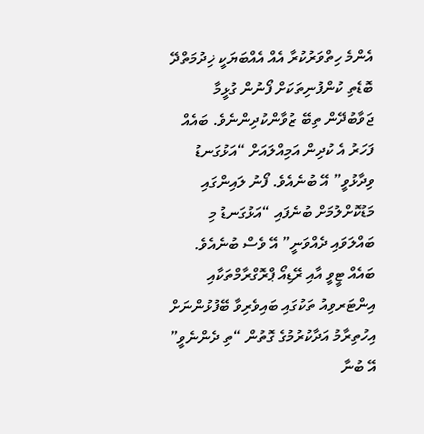އެންމެ ހިތްވަރުކުރާ އެއް އެއްބަޔަކީ ޚިދުމަތްދޭ ބޮޑެތި ކުންފުނިތަކަށް ފޯނުން ގުޅީމާ ޖަވާބުދޭން ތިބޭ ޒުވާންކުދިންނެވެ. ބައެއް ފަހަރު އެ ކުދިން އަމިއްލައަށް “އަޅުގަނޑު ވިދާޅުވީ” އޭ ބުނެއެވެ. ފޯނު ލައިންގައި މަޑުކޮށްލުމަށް ބުނެފައި “އަޅުގަނޑު މި ބައްލަވައި ދެއްވަނީ” އޭ ވެސް ބުނެއެވެ. ބައެއް ޓީވީ އާއި ރޭޑިއޯ ޕްރޮގްރާމްތަކާއި އިންޓަރވިއު ތަކުގައި ބައިވެރިވާ ބޭފުޅުންނަށް އިހުތިރާމު އަދާކުރުމުގެ ގޮތުން “ތި ދެންނެވީ” އޭ ބުނާ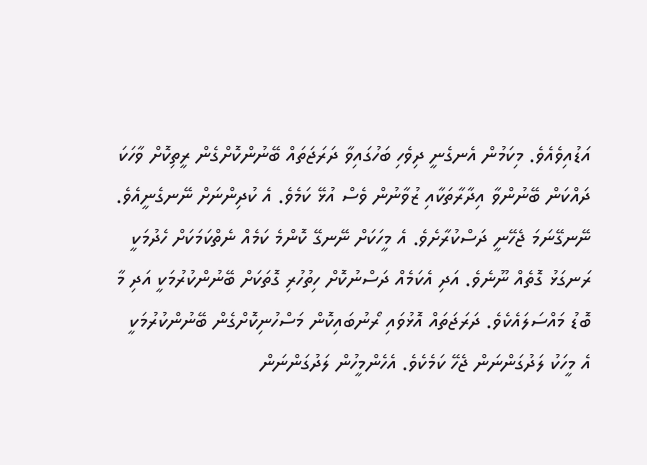އަޑުއިވެއެވެ. މިކަމުން އެނގެނީ ދިވެހި ބަހުގައިވާ ދަރަޖަތައް ބޭނުންކޮށްގެން ރީތިކޮށް ވާހަކަ ދައްކަން ބޭނުންވާ އިދާރާތަކާއި ޒުވާނުން ވެސް އުޅޭ ކަމެވެ. އެ ކުދިންނަށް ނޭނގެނީއެވެ. ނޭނގޭނަމަ ޖެހޭނީ ދަސްކުރާށެވެ. އެ މީހަކަށް ނޭނގޭ ކޮންމެ ކަމެއް ނެތްކަމަކަށް ހެދުމަކީ ރަނގަޅު ގޮތެއް ނޫނެވެ. އަދި އެކަމެއް ދަސްނުކޮށް ހިތުހުރި ގޮތަކަށް ބޭނުންކުރުމަކީ އަދި މާ ބޮޑު މައްސަލައެކެވެ. ދަރަޖަތައް އޮޅުވައި ރޯނުބައިކޮން މަސްހުނިކޮށްގެން ބޭނުންކުރުމަކީ އެ މީހަކު ލަދުގަންނަން ޖެހޭ ކަމެކެވެ. އެހެންމީހުން ލަދުގަންނަން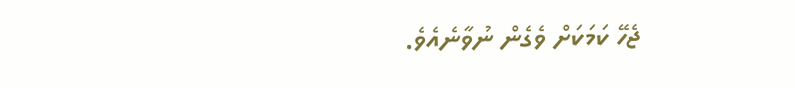ޖެހޭ ކަމަކަށް ވެގެން ނުވާނެއެވެ.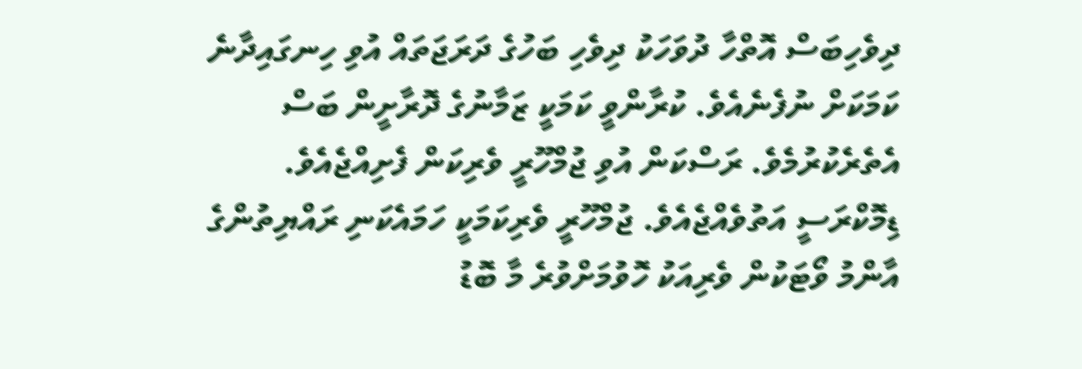ދިވެހިބަސް އޮތްހާ ދުވަހަކު ދިވެހި ބަހުގެ ދަރަޖަތައް އުވި ހިނގައިދާނެ ކަމަކަށް ނުފެނެއެވެ. ކުރާންވީ ކަމަކީ ޒަމާނުގެ ދޮރާށީން ބަސް އެތެރެކުރުމެވެ. ރަސްކަން އުވި ޖުމްހޫރީ ވެރިކަން ފެށިއްޖެއެވެ. ޑިމޮކްރަސީ އަތުވެއްޖެއެވެ. ޖުމްހޫރީ ވެރިކަމަކީ ހަމައެކަނި ރައްޔިތުންގެ އާންމު ވޯޓަކުން ވެރިއަކު ހޮވުމަށްވުރެ މާ ބޮޑު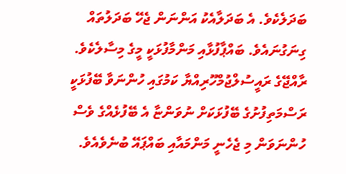ބަދަލެކެވެ. އެ ބަދަލާއެކު އަންނަން ޖެހޭ ބަދަލުތައް ގިނަގުނައެވެ. ބައްޕާފުޅާއި މަންމާފުޅަކީ މީގެ މިސާލެކެވެ. ރާއްޖޭގެ ރައީސުލްޖުމްހޫރިއްޔާ ކަމުގައި ހުންނަވާ ބޭފުޅަކީ ރަސްމަތިފުށުގެ ބޭފުޅަކަށް ނުވަންޏާ އެ ބޭފުޅެއްގެ ވެސް ހުންނަވަން މި ޖެހެނީ މަންމައާއި ބައްޕައޭ ބުނެވެއެވެ.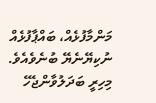މަންމާފުޅެއް، ބައްޕާފުޅެއް ނުކިޔޭނެޔޭ ބުނެވެއެވެ. މިހިރީ ބަދަލުވާންޖެހޭ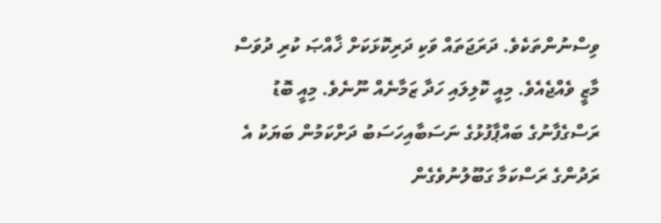ވިސްނުންތަކެވެ. ދަރަޖަތައް ވަކި ދަރިކޮޅަކަށް ޚާއްޞަ ކުރި ދުވަސް މާޒީ ވެއްޖެއެވެ. މިއީ ކޮލިލައި ހަދާ ޒަމާނެއް ނޫނެވެ. މިއީ ބޮޑު ރަސްގެފާނުގެ ބައްޕާފުޅުގެ ނަސަބާއިހަސަބު ދަށްކަމުން ބަޔަކު އެ ރަދުންގެ ރަސްކަމާ ގަބޫލުނުވެގެން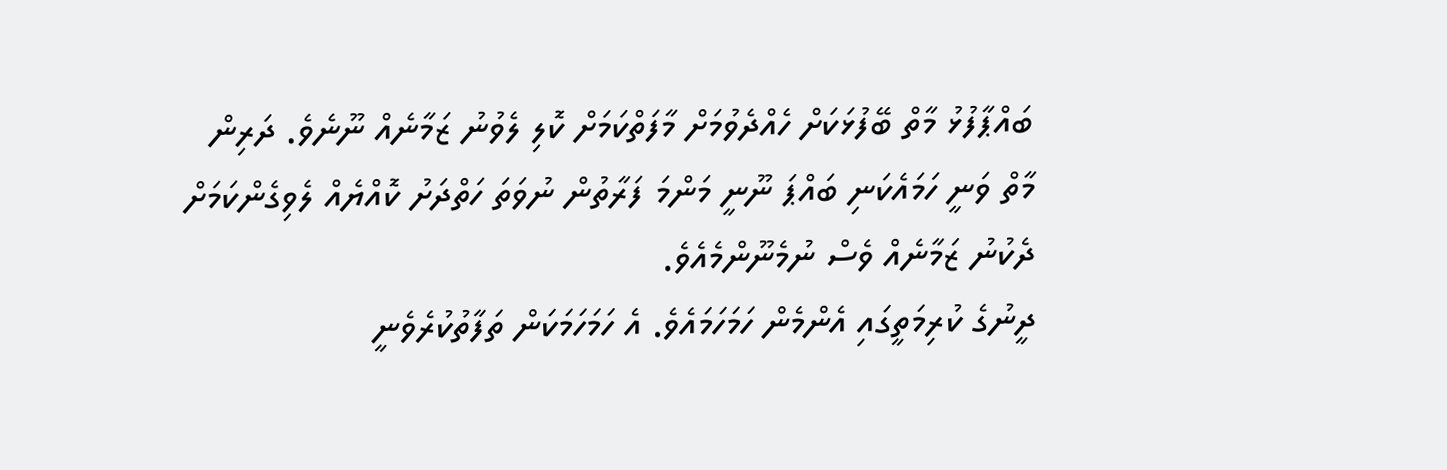ބައްޕާފުޅު މާތް ބޭފުޅަކަށް ހެއްދެވުމަށް މާފަތްކަމަށް ކޮލި ލެވުނު ޒަމާނެއް ނޫނެވެ. ދަރިން މާތް ވަނީ ހަމައެކަނި ބައްޕަ ނޫނީ މަންމަ ފަރާތުން ނުވަތަ ހަތްދަށު ކޮއްޔެއް ލެވިގެންކަމަށް ދެކުނު ޒަމާނެއް ވެސް ނުމެނޫންމެއެވެ.
ދީނުގެ ކުރިމަތީގައި އެންމެން ހަމަހަމައެވެ. އެ ހަމަހަމަކަން ތަފާތުކުރެވެނީ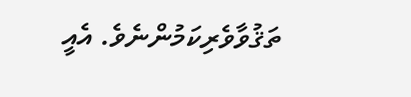ތަޤުވާވެރިކަމުންނެވެ. އެއީ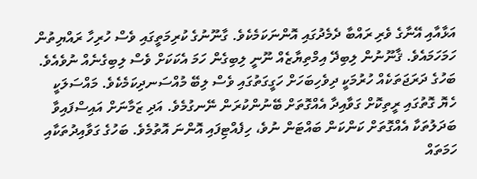އަޅާއާއި އޭނާގެ ވެރި ރައްބާ ދެމެދުގައި އޮންނަކަމެކެވެ. ގާނޫނުގެ ކުރިމަތީގައި ވެސް ހުރިހާ ރައްޔިތުން ހަމަހަމައެވެ. ޤާނޫނުން ލިބިދޭ އިމްތިޔާޒެއް ނޫނީ ލިބިގެން ހަމަ އެކަކަށް ވެސް ލިބިގެނެއް ނުވެއެވެ.
ބަހުގެ ދަރަޖަތަކެއް ހުރުމަކީ ދިވެހިބަހަށް ހަގީގަތުގައި ވެސް ލިބޭ މުއްސަނދިކަމެކެވެ. މައްސަލަކީ ހެޔޮ ގޮތުގައި ރީތިކޮށް ގަވާއިދާ އެއްގޮތަށް ބޭނުންކުރަން ނޭނގުމެވެ. އަދި ޒަމާނަށް އައިސްފައިވާ ބަދަލުތަކާ އެއްގޮތަށް ކަންކަން ބައްޓަން ނުވެ، ހިފެއްޓިފައި އޮންނަ އޮތުމެވެ. ބަހުގެ ގަވާއިދުތަކާއި ހަމަތައް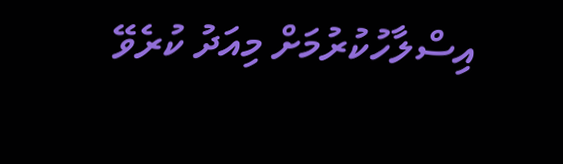އިސްލާހުކުރުމަށް މިއަދު ކުރެވޭ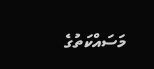މަސައްކަތުގެ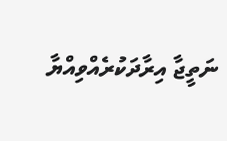ނަތީޖާ އިރާދަކުރެއްވިއްޔާ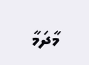މާދަމާ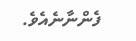ފެންނާނެއެވެ.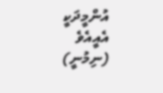އުންމީދަކީ އެއީއެވެ (ނިމުނީ)